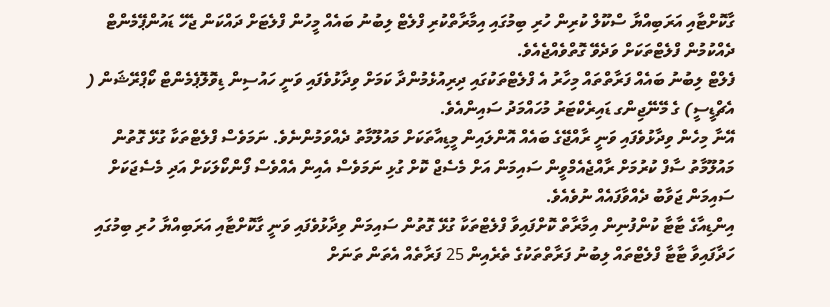ގާކޮށްޓާއި އަރަބިއްޔާ ސްކޫލް ކުރިން ހުރި ބިމުގައި އިމާރާތްކުރި ފްލެޓް ލިބުނު ބައެއް މީހުން ފްލެޓަށް ދައްކަން ޖެހޭ ޑައުންޕޭމެންޓް ދެއްކުމުން ފްލެޓްތަކަށް ވަދެވޭ ގޮތްވެއްޖެއެވެ.
ފެލްޓް ލިބުނު ބައެއް ފަރާތްތައް މިހާރު އެ ފްލެޓްތަކުގައި ދިރިއުޅެމުންދާ ކަމަށް ވިދާޅުވެފައި ވަނީ ހައުސިން ޑިވޮލޮޕެމެންޓް ކޯޕްރޭޝަން ( އެޗްޑީސީ) ގެ މޭނޭޖިންގ ޑައިރެކްޓަރު މުހައްމަދު ސައިންއެވެ.
އޭނާ މިހެން ވިދާޅުވެފައި ވަނީ ރާއްޖޭގެ ބައެއް އޮންލައިން މީޑިއާތަކަށް މައުލޫމާތު ދެއްވަމުންނެވެ. ނަމަވެސް ފްލެޓްތަކާ ގުޅޭ ގޮތުން މައުލޫމާތު ސާފް ކުރުމަށް ރާއްޖެއެމްވީން ސައިމަން އަށް މެސެޖް ކޮށް ގުޅި ނަމަވެސް އެއިން އެއްވެސް ފޯންކޯލަކަށް އަދި މެސެޖަކަށް ސައިމަން ޖަވާބު ދެއްވާފައެއް ނުވެއެވެ.
އިންޑިއާގެ ޓާޓާ ކުންފުނިން އިމާރާތް ކޮށްފައިވާ ފްލެޓްތަކާ ގުޅޭ ގޮތުން ސައިމަން ވިދާޅުވެފައި ވަނީ ގާކޮށްޓާއި އަރަބިއްޔާ ހުރި ބިމުގައި ހަދާފައިވާ ޓާޓާ ފްލެޓްތައް ލިބުނު ފަރާތްތަކުގެ ތެރެއިން 25 ފަރާތެއް އެތަން ތަނަށް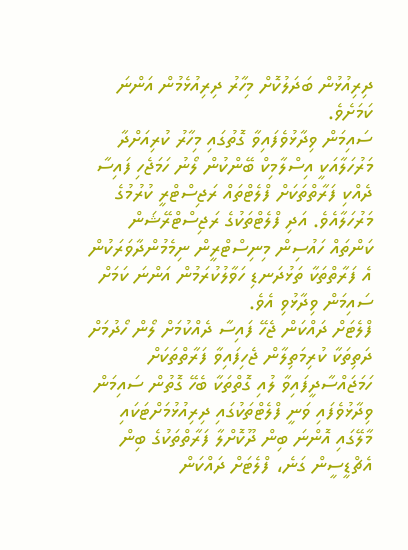ދިރިއުޅުން ބަދަލުކޮށް މިހާރު ދިރިއުޅެމުން އަންނަ ކަމަށެވެ.
ސައިމަން ވިދާޅުވެފައިވާ ގޮތުގައި މިހާރު ކުރިއަށްދާ މަރުހަލާއަކީ އިސްލާމިކް ބޭންކުން ލޯނު ހަމަޖެހި ފައިސާ ދެއްކި ފަރާތްތަކަށް ފްލެޓްތައް ރަޖިސްޓްރީ ކުރުމުގެ މަރުހަލާއެވެ. އަދި ފްލެޓްތަކުގެ ރަޖިސްޓްރޭޝަން ކަންތައް ހައުސިން މިނިސްޓްރީން ނިމެމުންދާވަރަކުން އެ ފަރާތްތަކާ ތަޅުދަނޑި ހަވާލުކުރަމުން އަންނަ ކަމަށް ސައިމަން ވިދާޅުވި އެވެ.
ފްލެޓަށް ދައްކަން ޖެހޭ ފައިސާ ދެއްކުމަށް ލޯން ހޯދުމަށް ދަތިތަކާ ކުރިމަތިލާން ޖެހިފައިވާ ފަރާތްތަކަށް ހަމަޖައްސާދީފައިވާ ލުއި ގޮތްތަކާ ބެހޭ ގޮތުން ސައިމަން ވިދާޅުވެފައި ވަނީ ފްލެޓްތަކުގައި ދިރިއުޅުމަށްޓަކައި މާލޭގައި އޮންނަ ބިން ދޫކޮށްލާ ފަރާތްތަކުގެ ބިން އެޗްޑީސީން ގަނެ، ފްލެޓަށް ދައްކަން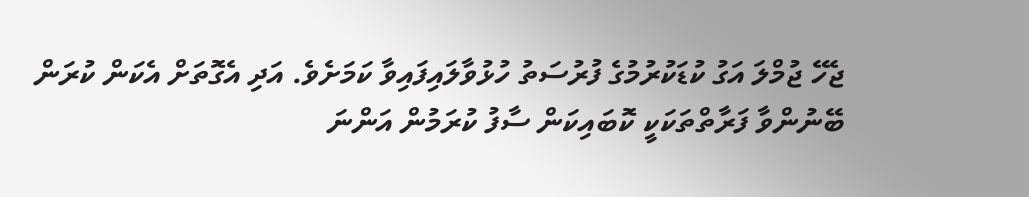ޖެހޭ ޖުމްލަ އަގު ކުޑަކުރުމުގެ ފުރުސަތު ހުޅުވާލައިފައިވާ ކަމަށެވެ. އަދި އެގޮތަށް އެކަން ކުރަން ބޭނުންވާ ފަރާތްތަކަކީ ކޮބައިކަން ސާފު ކުރަމުން އަންނަ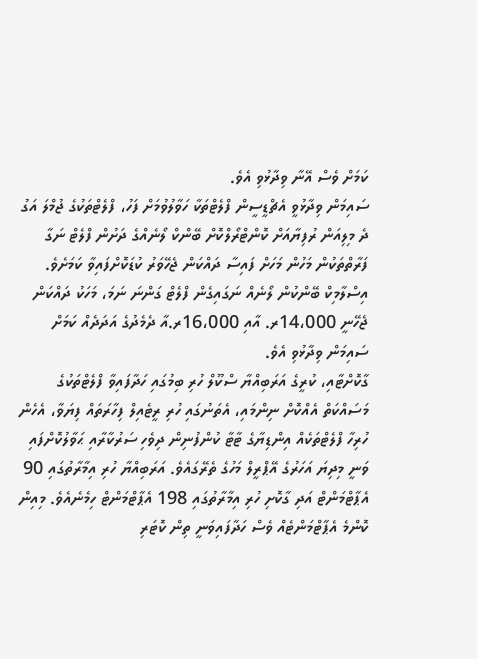ކަމަށް ވެސް އޭނާ ވިދާޅުވި އެވެ.
ސައިމަން ވިދާޅުވީ އެޗްޑީސީން ފްލެޓްތަކާ ހަވާލުވުމަށް ފަހު، ފްލެޓްތަކުގެ ޖުމްލަ އަގު ދެ މިލިއަން ރުފިޔާއަށް ކޮންޓްރޯލްކޮށް ބޭންކް ލޯނެއްގެ ދަށުން ފްލެޓް ނަގާ ފަރާތްތަކުން މަހުން މަހަށް ފައިސާ ދައްކަން ޖެހޭވަރު ކުޑަކޮށްފައިވާ ކަމަށެވެ.
އިސްލާމިކް ބޭންކުން ލޯނެއް ނަގައިގެން ފްލެޓް ގަންނަ ނަމަ، މަހަކު ދައްކަން ޖެހޭނީ 14،000ރ. އާއި 16،000ރ.އާ ދެމެދުގެ އަދަދެއް ކަމަށް ސައިމަން ވިދާޅުވި އެވެ.
ގާކޮށްޓާއި، ކުރީގެ އަރަބިއްޔާ ސްކޫލް ހުރި ބިމުގައި ހަދާފައިވާ ފްލެޓްތަކުގެ މަސައްކަތް އެއްކޮށް ނިންމައި، އެތަނުގައި ހުރި ރީޓެއިލް ފިހާރަތައް ފިޔަވާ، އެހެން ހުރިހާ ފްލެޓްތަކެއް އިންޑިޔާގެ ޓާޓާ ކުންފުނިން ދިވެހި ސަރުކާރާއި ޙަވާލުކޮށްފައި ވަނީ މިދިޔަ އަހަރުގެ އޭޕްރީލް މަހުގެ ތެރޭގައެވެ. އަރަބިއްޔާ ހުރި އިމާރާތުގައި 90 އެޕާޓްމަންޓް އަދި ގާކޮށި ހުރި އިމާރާތުގައި 198 އެޕާޓްމަންޓް ހިމެނެއެވެ. މިއިން ކޮންމެ އެޕާޓްމަންޓެއް ވެސް ހަދާފައިވަނީ ތިން ކޮޓަރި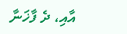އާއި، ދެ ފާޚަނާ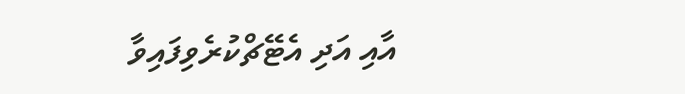އާއި އަދި އެޓޭޗްކުރެވިފައިވާ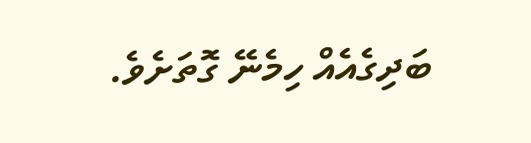ބަދިގެއެއް ހިމެނޭ ގޮތަށެވެ.